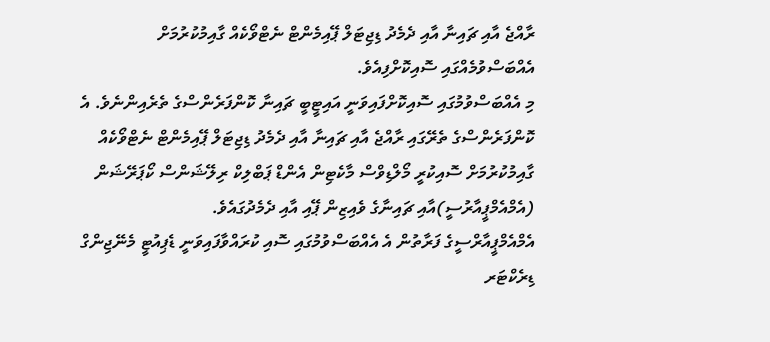ރާއްޖެ އާއި ޗައިނާ އާއި ދެމެދު ޑިޖިޓަލް ޕޭއިމެންޓް ނެޓްވޯކެއް ގާއިމުކުރުމަށް އެއްބަސްވުމެއްގައި ސޮއިކޮށްފިއެވެ.
މި އެއްބަސްވުމުގައި ސޮއިކޮށްފައިވަނީ އައިޓީބީ ޗައިނާ ކޮންފަރެންސްގެ ތެރެއިންނެވެ. އެ ކޮންފަރެންސްގެ ތެރޭގައި ރާއްޖެ އާއި ޗައިނާ އާއި ދެމެދު ޑިޖިޓަލް ޕޭއިމެންޓް ނެޓްވޯކެއް ގާއިމުކުރުމަށް ސޮއިކުރީ މޯލްޑިވްސް މާކެޓިން އެންޑް ޕަބްލިކް ރިލޭޝަންސް ކޯޕަރޭޝަން (އެމްއެމްޕީއާރުސީ)އާއި ޗައިނާގެ ވެއިޒިން ޕޭއި އާއި ދެމެދުގައެވެ.
އެމްއެމްޕީއާރްސީގެ ފަރާތުން އެ އެއްބަސްވުމުގައި ސޮއި ކުރައްވާފައިވަނީ ޑެޕިއުޓީ މެނޭޖިންގް ޑިރެކްޓަރ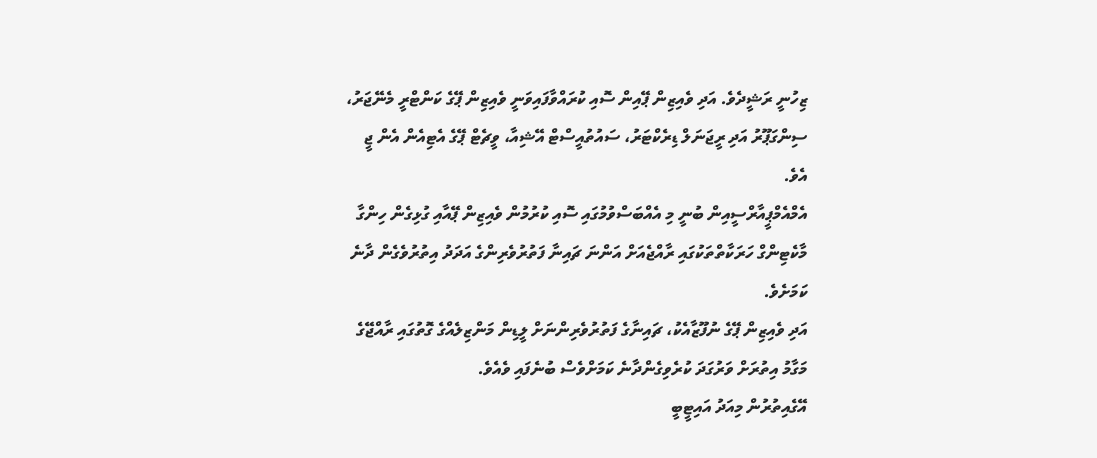ޒިހުނީ ރަޝީދެވެ. އަދި ވެއިޒިން ޕޭއިން ސޮއި ކުރައްވާފައިވަނީ ވެއިޒިން ޕޭގެ ކަންޓްރީ މެނޭޖަރު، ސިންގަޕޫރު އަދި ރީޖަނަލް ޑިރެކްޓަރު، ސައުތުއީސްޓް އޭޝިއާ، ވީޗެޓް ޕޭގެ އެޓިއެން އެން ޖީ އެވެ.
އެމްއެމްޕީއާރްސީއިން ބުނީ މި އެއްބަސްވުމުގައި ސޮއި ކުރުމުން ވެއިޒިން ޕޭއާއި ގުޅިގެން ހިންގާ މާކެޓިންގް ހަރަކާތްތަކުގައި ރާއްޖެއަށް އަންނަ ޗައިނާ ފަތުރުވެރިންގެ އަދަދު އިތުރުވެގެން ދާނެ ކަމަށެވެ.
އަދި ވެއިޒިން ޕޭގެ ނުފޫޒާއެކު، ޗައިނާގެ ފަތުރުވެރިންނަށް ލީޑިން މަންޒިލެއްގެ ގޮތުގައި ރާއްޖޭގެ މަގާމު އިތުރަށް ވަރުގަދަ ކުރެވިގެންދާނެ ކަމަށްވެސް ބުނެފައި ވެއެވެ.
އޭގެއިތުރުން މިއަދު އައިޓީބީ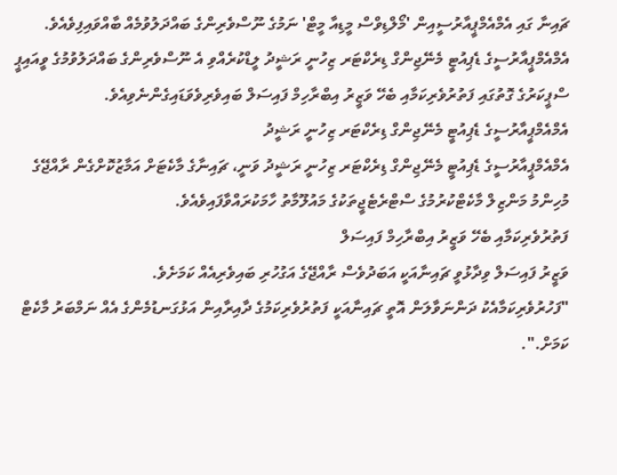ޗައިނާ ގައި އެމްއެމްޕީއާރުސީއިން 'މޯލްޑިވްސް މީޑިއާ މީޓް' ނަމުގެ ނޫސްވެރިންގެ ބައްދަލުވުމެއް ބާއްވައިފިވެއެވެ.
އެމްއެމްޕީއާރުސީގެ ޑެޕިއުޓީ މެނޭޖިންގް ޑިރެކްޓަރ ޒިހުނީ ރަޝީދު ލީޑްކުރެއްވި އެ ނޫސްވެރިންގެ ބައްދަލުވުމުގެ ވީއައިޕީ ސްޕީކަރުގެ ގޮތުގައި ފަތުރުވެރިކަމާއި ބެހޭ ވަޒީރު އިބްރާހިމް ފައިސަލް ބައިވެރިވެވަޑައިގެންނެވިއެވެ.
އެމްއެމްޕީއާރުސީގެ ޑެޕިއުޓީ މެނޭޖިންގް ޑިރެކްޓަރ ޒިހުނީ ރަޝީދު
އެމްއެމްޕީއާރުސީގެ ޑެޕިއުޓީ މެނޭޖިންގް ޑިރެކްޓަރ ޒިހުނީ ރަޝީދު ވަނީ، ޗައިނާގެ މާކެޓަށް އަމާޒުކޮށްގެން ރާއްޖޭގެ މުހިންމު މަންޒިލް މާކެޓްކުރުމުގެ ސްޓްރެޓެޖީތަކުގެ މައުލޫމާތު ހާމަކުރައްވާފައިވެއެވެ.
ފަތުރުވެރިކަމާއި ބެހޭ ވަޒީރު އިބްރާހިމް ފައިސަލް
ވަޒީރު ފައިސަލް ވިދާޅުވީ ޗައިނާއަކީ އަބަދުވެސް ރާއްޖޭގެ އަގުހުރި ބައިވެރިއެއް ކަމަށެވެ.
"ފަހުރުވެރިކަމާއެކު ދަންނަވާލަން އޮތީ ޗައިނާއަކީ ފަތުރުވެރިކަމުގެ ދާއިރާއިން އަޅުގަނޑުމެންގެ އެއް ނަމްބަރު މާކެޓް ކަމަށް.".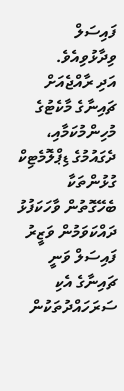ފައިސަލް ވިދާޅުވިއެވެ.
އަދި ރާއްޖެއަށް ޗައިނާގެ މާކެޓުގެ މުހިންމުކަމާއި، ދެގައުމުގެ ޑިޕްލޮމެޓިކް ގުޅުންތަކާ ބެހޭގޮތުން ވާހަކަފުޅު ދައްކަވަމުން ވަޒީރު ފައިސަލް ވަނީ ޗައިނާގެ އެކި ސަރަހައްދުތަކުން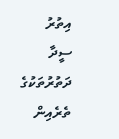އިތުރު ސީދާ ދަތުރުތަކުގެ ތެރެއިން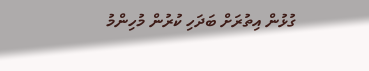ގުޅުން އިތުރަށް ބަދަހި ކުރުން މުހިންމު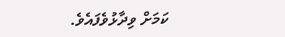ކަމަށް ވިދާޅުވެފައެވެ.